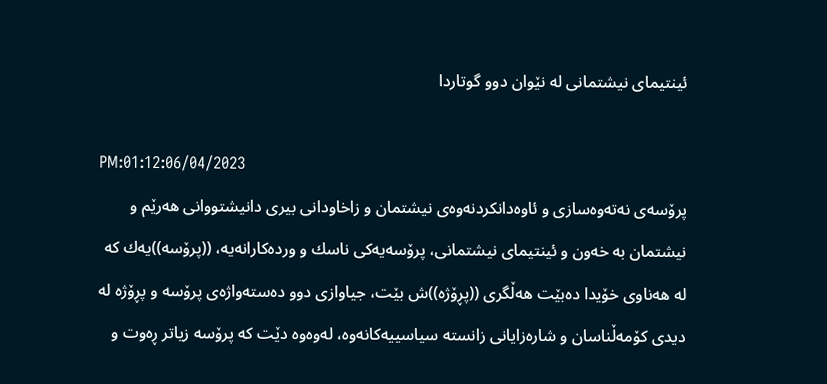ئینتیمای نیشتمانی له‌ نێوان دوو گوتاردا

PM:01:12:06/04/2023
پرۆسه‌ی نه‌ته‌وه‌سازی و ئاوه‌دانكردنه‌وه‌ی نیشتمان و زاخاودانی بیری دانیشتووانی هه‌رێم و نیشتمان به‌ خه‌ون و ئینتیمای نیشتمانی، پرۆسه‌یه‌كی ناسك و ورده‌كارانه‌یه‌، ((پرۆسه‌))یه‌ك كه‌ له‌ هه‌ناوی خۆیدا ده‌بێت هه‌ڵگری ((پڕۆژه‌))ش بێت، جیاوازی دوو ده‌سته‌واژه‌ی پرۆسه‌ و پڕۆژه‌ له‌ دیدی كۆمه‌ڵناسان و شاره‌زایانی زانسته‌ سیاسییه‌كانه‌وه‌، له‌وه‌وه‌ دێت كه‌ پرۆسه‌ زیاتر ڕه‌وت و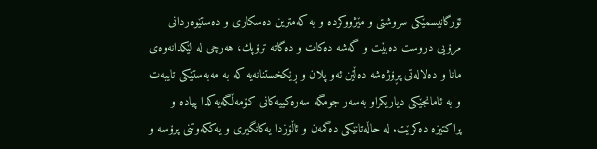ئۆرگانیسمێكی سروشتی و مێژووكرده‌ و به‌ كه‌مترین ده‌سكاری و ده‌ستێوه‌ردانی مرۆیی دروست ده‌بێت و گه‌شه‌ ده‌كات و ده‌گاته‌ ترۆپك، هه‌رچی له‌ لێكدانه‌وه‌ی مانا و ده‌لاله‌تی پڕۆژه‌شه‌ ده‌ڵێن ئه‌و پلان و ڕێكخستنانه‌یه‌ كه‌ به‌ مه‌به‌ستێكی تایبه‌ت و به‌ ئامانجێكی دیاریكراو به‌سه‌ر جومگه‌ سه‌ره‌كییه‌كانی كۆمه‌ڵگه‌یه‌كدا پیاده‌ و پراكتیزه‌ ده‌كرێت. له‌ حاڵه‌تانێكی ده‌گمه‌ن و ئاڵۆزدا یه‌كانگیری و یه‌ككه‌وتنی پرۆسه‌ و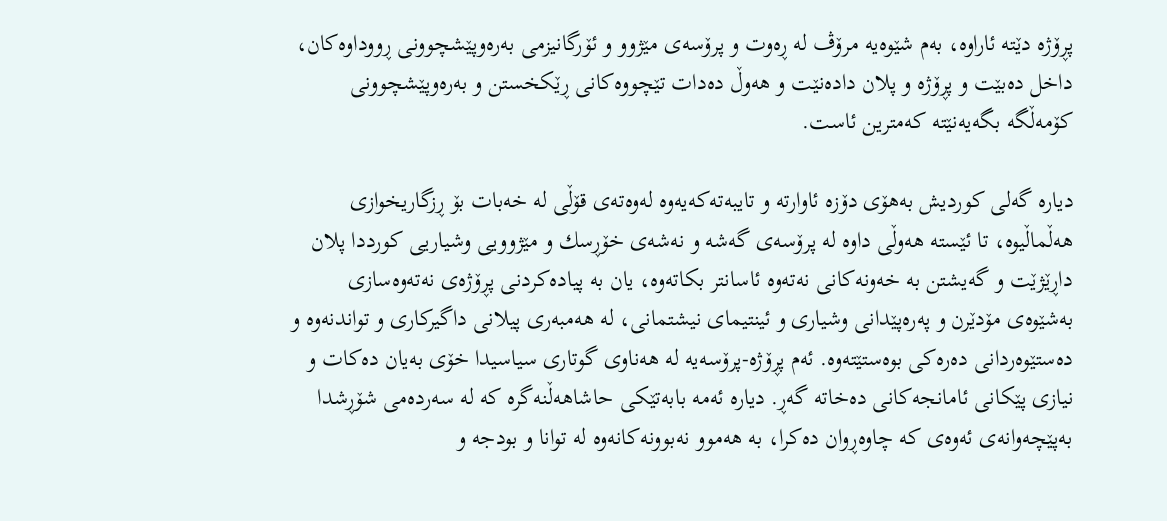پڕۆژه‌ دێته‌ ئاراوه‌، به‌م شێوه‌یه‌ مرۆڤ له‌ ڕه‌وت و پرۆسه‌ی مێژوو و ئۆرگانیزمی به‌ره‌وپێشچوونی ڕووداوه‌كان، داخل ده‌بێت و پڕۆژه‌ و پلان داده‌نێت و هه‌وڵ ده‌دات تێچووه‌كانی ڕێكخستن و به‌ره‌وپێشچوونی كۆمه‌ڵگه‌ بگه‌یه‌نێته‌ كه‌مترین ئاست.

دیاره‌ گه‌لی كوردیش به‌هۆی دۆزه‌ ئاوارته‌ و تایبه‌ته‌كه‌یه‌وه‌ له‌وه‌ته‌ی قۆڵی له‌ خه‌بات بۆ ڕزگاریخوازی هه‌ڵماڵیوه‌، تا ئێسته‌ هه‌وڵی داوه‌ له‌ پرۆسه‌ی گه‌شه‌ و نه‌شه‌ی خۆڕسك و مێژوویی وشیاریی كورددا پلان داڕێژێت و گه‌یشتن به‌ خه‌ونه‌كانی نه‌ته‌وه‌ ئاسانتر بكاته‌وه‌، یان به‌ پیاده‌كردنی پڕۆژه‌ی نه‌ته‌وه‌سازی به‌شێوه‌ی مۆدێرن و په‌ره‌پێدانی وشیاری و ئینتیمای نیشتمانی، له‌ هه‌مبه‌ری پیلانی داگیركاری و تواندنه‌وه‌ و ده‌ستێوه‌ردانی ده‌ره‌كی بوه‌ستێته‌وه‌. ئه‌م پڕۆژه‌-پرۆسه‌یه‌ له‌ هه‌ناوی گوتاری سیاسیدا خۆی به‌یان ده‌كات و نیازی پێكانی ئامانجه‌كانی ده‌خاته‌ گه‌ڕ. دیاره‌ ئه‌مه‌ بابه‌تێكی حاشاهه‌ڵنه‌گره‌ كه‌ له‌ سه‌رده‌می شۆڕشدا به‌پێچه‌وانه‌ی ئه‌وه‌ی كه‌ چاوه‌ڕوان ده‌كرا، به‌ هه‌موو نه‌بوونه‌كانه‌وه‌ له‌ توانا و بودجه‌ و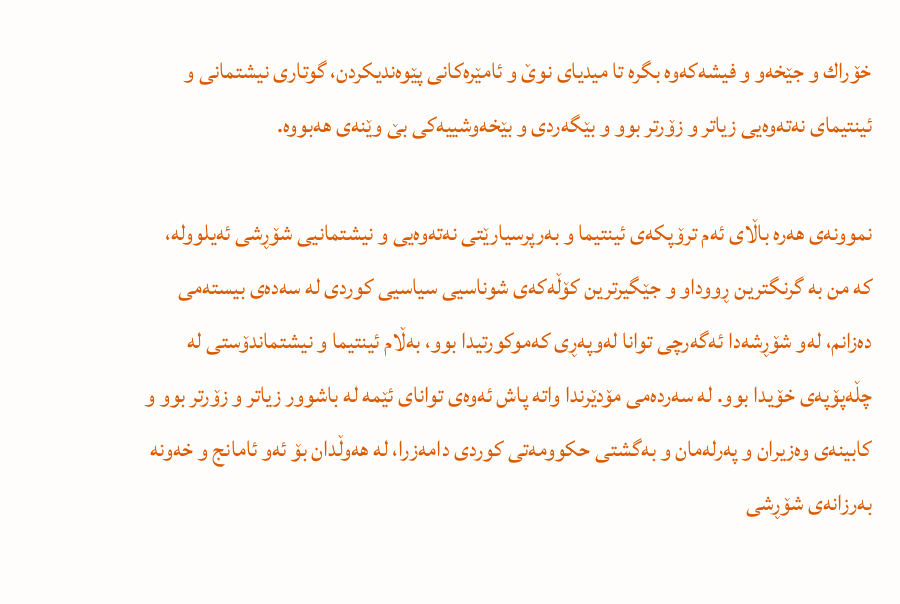خۆراك و جێخه‌و و فیشه‌كه‌وه‌ بگره‌ تا میدیای نوێ و ئامێره‌كانی پێوه‌ندیكردن، گوتاری نیشتمانی و ئینتیمای نه‌ته‌وه‌یی زیاتر و زۆرتر بوو و بێگه‌ردی و بێخه‌وشییه‌كی بێ وێنه‌ی هه‌بووه‌.

نموونه‌ی هه‌ره‌ باڵای ئه‌م ترۆپكه‌ی ئینتیما و به‌رپرسیارێتی نه‌ته‌وه‌یی و نیشتمانیی شۆڕشی ئه‌یلووله‌، كه‌ من به‌ گرنگترین ڕووداو و جێگیرترین كۆڵه‌كه‌ی شوناسیی سیاسیی كوردی له‌ سه‌ده‌ی بیسته‌می ده‌زانم، له‌و شۆڕشه‌دا ئه‌گه‌رچی توانا له‌وپه‌ڕی كه‌موكورتیدا بوو، به‌ڵام ئینتیما و نیشتماندۆستی له‌ چڵه‌پۆپه‌ی خۆیدا بوو. له‌ سه‌رده‌می مۆدێرندا واته‌ پاش ئه‌وه‌ی توانای ئێمه‌ له‌ باشوور زیاتر و زۆرتر بوو و كابینه‌ی وه‌زیران و په‌رله‌مان و به‌گشتی حكوومه‌تی كوردی دامه‌زرا، له‌ هه‌وڵدان بۆ ئه‌و ئامانج و خه‌ونه‌ به‌رزانه‌ی شۆڕشی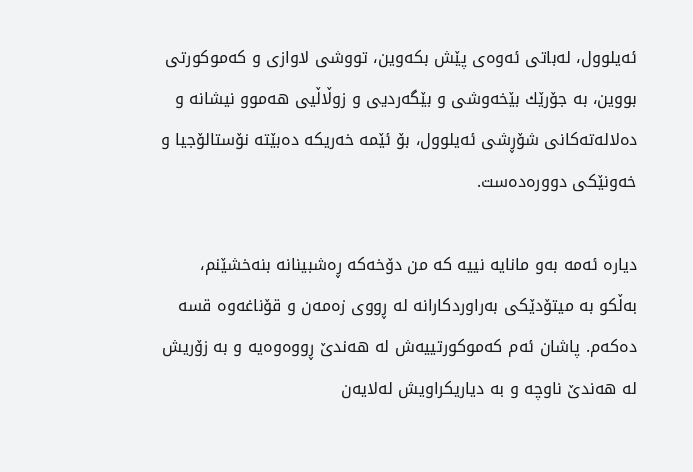ئه‌یلوول، له‌باتی ئه‌وه‌ی پێش بكه‌وین، تووشی لاوازی و كه‌موكورتی بووین، به‌ جۆرێك بێخه‌وشی و بێگه‌ردیی و زوڵاڵیی هه‌موو نیشانه‌ و ده‌لاله‌ته‌كانی شۆڕشی ئه‌یلوول، بۆ ئێمه‌ خه‌ریكه‌ ده‌بێته‌ نۆستالۆجیا و خه‌ونێكی دووره‌ده‌ست.

دیاره‌ ئه‌مه‌ به‌و مانایه‌ نییه‌ كه‌ من دۆخه‌كه‌ ڕه‌شبینانه‌ بنه‌خشێنم، به‌ڵكو به‌ میتۆدێكی به‌راوردكارانه‌ له‌ ڕووی زه‌مه‌ن و قۆناغه‌وه‌ قسه‌ ده‌كه‌م. پاشان ئه‌م كه‌موكورتییه‌ش له‌ هه‌ندێ ڕووه‌وه‌یه‌ و به‌ زۆریش له‌ هه‌ندێ ناوچه‌ و به‌ دیاریكراویش له‌لایه‌ن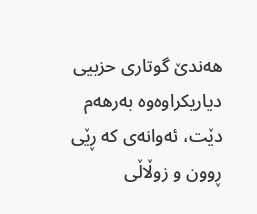هه‌ندێ گوتاری حزبیی دیاریكراوه‌وه‌ به‌رهه‌م دێت، ئه‌وانه‌ی كه‌ ڕێی ڕوون و زوڵاڵی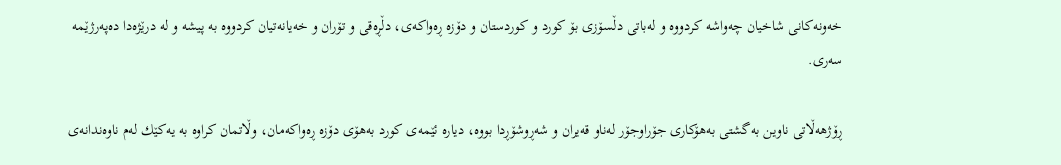خه‌ونه‌كانی شاخیان چه‌واشه‌ كردووه‌ و له‌باتی دڵسۆزی بۆ كورد و كوردستان و دۆزه‌ ڕه‌واكه‌ی، دڵڕه‌قی و تۆران و خه‌یانه‌تیان كردووه‌ به‌ پیشه‌ و له‌ درێژه‌دا ده‌په‌رژێمه‌ سه‌ری.

ڕۆژهه‌ڵاتی ناوین به‌گشتی به‌هۆكاری جۆراوجۆر له‌ناو قه‌یران و شه‌ڕوشۆڕدا بووه‌، دیاره‌ ئێمه‌ی كورد به‌هۆی دۆزه‌ ڕه‌واكه‌مان، وڵاتمان كراوه‌ به‌ یه‌كێك له‌م ناوه‌ندانه‌ی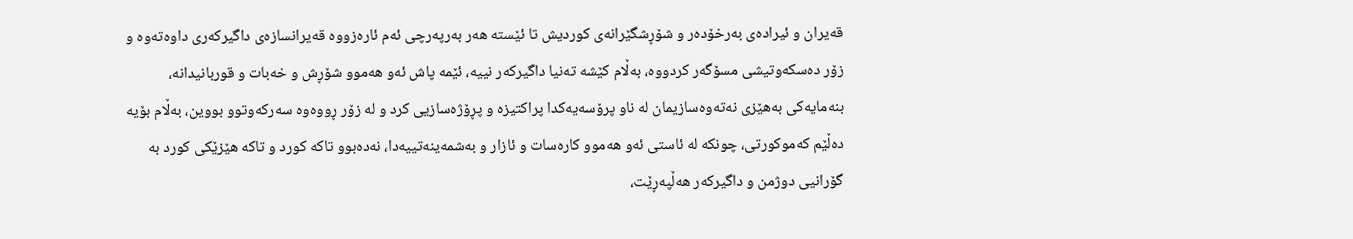قه‌یران و ئیراده‌ی به‌رخۆده‌ر و شۆڕشگێرانه‌ی كوردیش تا ئێسته‌ هه‌ر به‌رپه‌رچی ئه‌م ئاره‌زووه‌ قه‌یرانسازه‌ی داگیركه‌ری داوه‌ته‌وه‌ و زۆر ده‌سكه‌وتیشی مسۆگه‌ر كردووه‌، به‌ڵام كێشه‌ ته‌نیا داگیركه‌ر نییه‌، ئێمه‌ پاش ئه‌و هه‌موو شۆڕش و خه‌بات و قوربانیدانه‌، بنه‌مایه‌كی به‌هێزی نه‌ته‌وه‌سازیمان له‌ ناو پرۆسه‌یه‌كدا پراكتیزه‌ و پڕۆژه‌سازیی كرد و له‌ زۆر ڕووه‌وه‌ سه‌ركه‌وتوو بووین، به‌ڵام بۆیه‌ ده‌ڵێم كه‌موكورتی، چونكه‌ له‌ ئاستی ئه‌و هه‌موو كاره‌سات و ئازار و به‌شمه‌ینه‌تییه‌دا، نه‌ده‌بوو تاكه‌ كورد و تاكه‌ هێزێكی كورد به‌ گۆرانیی دوژمن و داگیركه‌ر هه‌ڵپه‌ڕێت،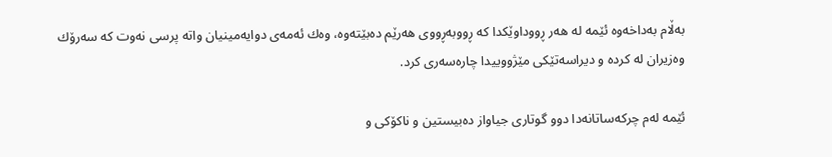به‌ڵام به‌داخه‌وه‌ ئێمه‌ له‌ هه‌ر ڕووداوێكدا كه‌ ڕووبه‌ڕووی هه‌رێم ده‌بێته‌وه‌، وه‌ك ئه‌مه‌ی دوایه‌مینیان واته‌ پرسی نه‌وت كه‌ سه‌رۆك وه‌زیران له‌ كرده‌ و دیراسه‌تێكی مێژووییدا چاره‌سه‌ری كرد.

ئێمه‌ له‌م چركه‌ساتانه‌دا دوو گوتاری جیاواز ده‌بیستین و ناكۆكی و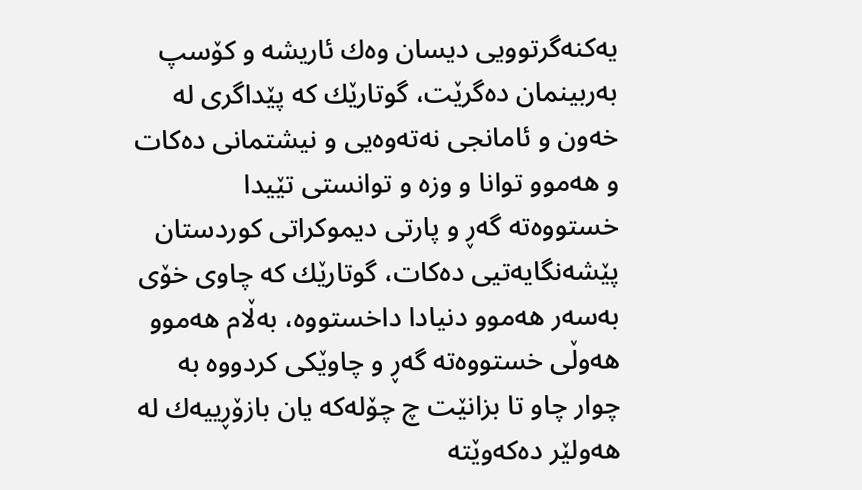یه‌كنه‌گرتوویی دیسان وه‌ك ئاریشه‌ و كۆسپ به‌ربینمان ده‌گرێت، گوتارێك كه‌ پێداگری له‌ خه‌ون و ئامانجی نه‌ته‌وه‌یی و نیشتمانی ده‌كات و هه‌موو توانا و وزه‌ و توانستی تێیدا خستووه‌ته‌ گه‌ڕ و پارتی دیموكراتی كوردستان پێشه‌نگایه‌تیی ده‌كات، گوتارێك كه‌ چاوی خۆی به‌سه‌ر هه‌موو دنیادا داخستووه‌، به‌ڵام هه‌موو هه‌وڵی خستووه‌ته‌ گه‌ڕ و چاوێكی كردووه‌ به‌ چوار چاو تا بزانێت چ چۆله‌كه‌ یان بازۆڕییه‌ك له‌ هه‌ولێر ده‌كه‌وێته‌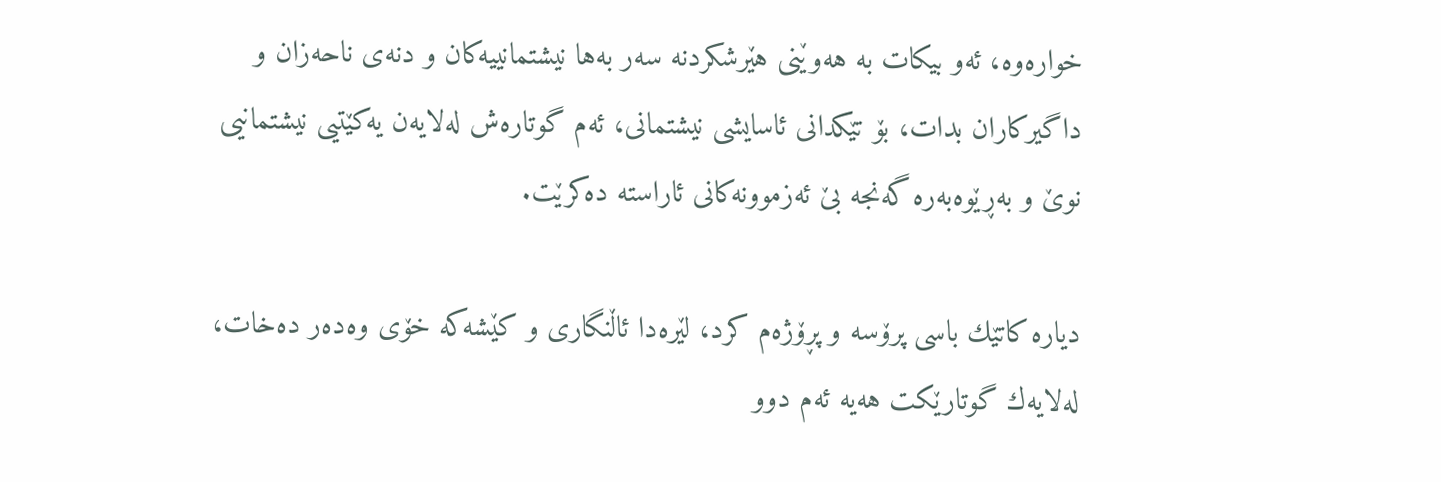خواره‌وه‌، ئه‌و بیكات به‌ هه‌وێنی هێرشكردنه‌ سه‌ر به‌ها نیشتمانییه‌كان و دنه‌ی ناحه‌زان و داگیركاران بدات، بۆ تێكدانی ئاسایشی نیشتمانی، ئه‌م گوتاره‌ش له‌لایه‌ن یه‌كێتیی نیشتمانیی نوێ و به‌ڕێوه‌به‌ره‌ گه‌نجه‌ بێ ئه‌زموونه‌كانی ئاراسته‌ ده‌كرێت.

دیاره‌ كاتێك باسی پرۆسه‌ و پڕۆژه‌م كرد، لێره‌دا ئاڵنگاری و كێشه‌كه‌ خۆی وه‌ده‌ر ده‌خات، له‌لایه‌ك گوتارێكت هه‌یه‌ ئه‌م دوو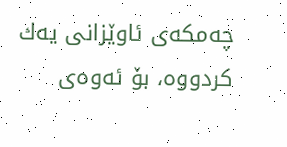چه‌مكه‌ی ئاوێزانی یه‌ك كردووه‌، بۆ ئه‌وه‌ی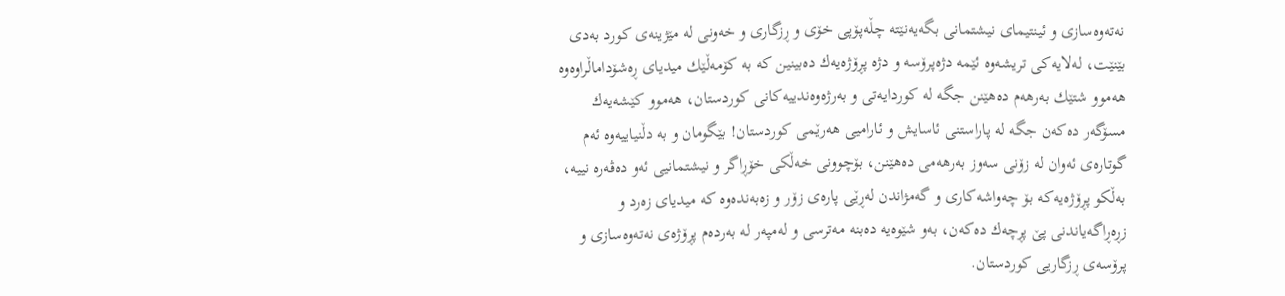نه‌ته‌وه‌سازی و ئینتیمای نیشتمانی بگه‌یه‌نێته‌ چڵه‌پۆپی خۆی و ڕزگاری و خه‌ونی له‌ مێژینه‌ی كورد به‌دی بێنێت، له‌لایه‌كی تریشه‌وه‌ ئێمه‌ دژه‌پرۆسه‌ و دژه‌ پڕۆژه‌یه‌ك ده‌بینین كه‌ به‌ كۆمه‌ڵێك میدیای ڕه‌شۆداماڵراوه‌وه‌ هه‌موو شتێك به‌رهه‌م ده‌هێنن جگه‌ له‌ كوردایه‌تی و به‌رژه‌وه‌ندییه‌كانی كوردستان، هه‌موو كێشه‌یه‌ك مسۆگه‌ر ده‌كه‌ن جگه‌ له‌ پاراستنی ئاسایش و ئارامیی هه‌رێمی كوردستان! بێگومان و به‌ دڵنیاییه‌وه‌ ئه‌م گوتاره‌ی ئه‌وان له‌ زۆنی سه‌وز به‌رهه‌می ده‌هێنن، بۆچوونی خه‌ڵكی خۆڕاگر و نیشتمانیی ئه‌و ده‌ڤه‌ره‌ نییه‌، به‌ڵكو پڕۆژه‌یه‌كه‌ بۆ چه‌واشه‌كاری و گه‌مژاندن له‌ڕێی پاره‌ی زۆر و زه‌به‌نده‌وه‌ كه‌ میدیای زه‌رد و زڕه‌ڕاگه‌یاندنی پێ پڕچه‌ك ده‌كه‌ن، به‌و شێوه‌یه‌ ده‌بنه‌ مه‌ترسی و له‌مپه‌ر له‌ به‌رده‌م پڕۆژه‌ی نه‌ته‌وه‌سازی و پرۆسه‌ی ڕزگاریی كوردستان.